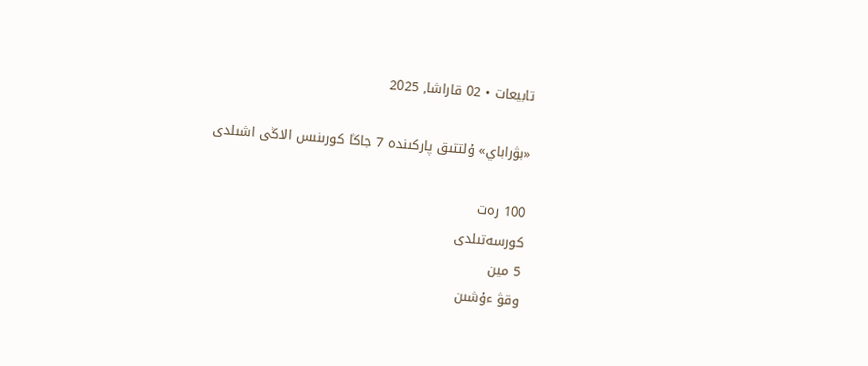تابيعات • 02 قاراشا, 2025

«بۋراباي» ۇلتتىق پاركىندە 7 جاڭا كورىنىس الاڭى اشىلدى

100 رەت
كورسەتىلدى
5 مين
وقۋ ءۇشىن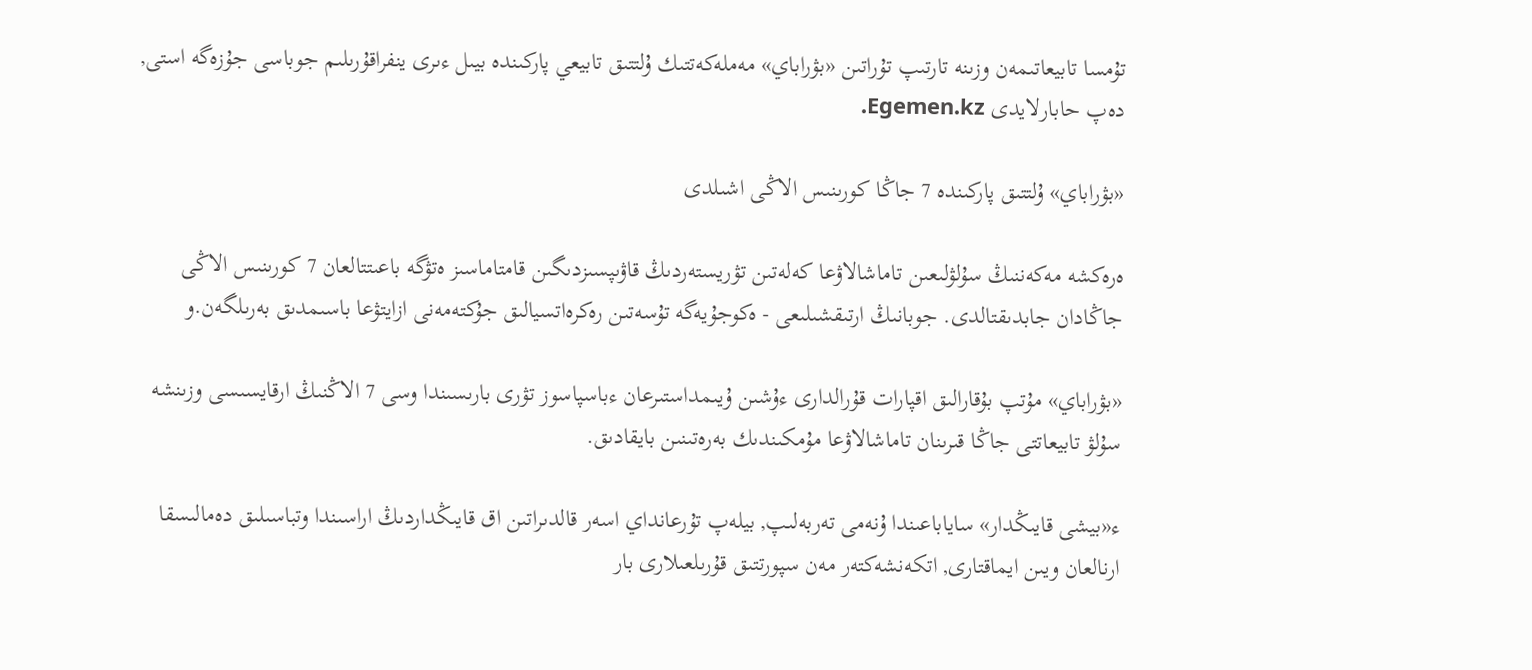تۇمسا تابيعاتىمەن وزىنە تارتىپ تۇراتىن «بۋراباي» مەملەكەتتىك ۇلتتىق تابيعي پاركىندە بيىل ءىرى ينفراقۇرىلىم جوباسى جۇزەگە استى, دەپ حابارلايدى Egemen.kz.

«بۋراباي» ۇلتتىق پاركىندە 7 جاڭا كورىنىس الاڭى اشىلدى

ەرەكشە مەكەننىڭ سۇلۋلىعىن تاماشالاۋعا كەلەتىن تۋريستەردىڭ قاۋىپسىزدىگىن قامتاماسىز ەتۋگە باعىتتالعان 7 كورىنىس الاڭى جاڭادان جابدىقتالدى. جوبانىڭ ارتىقشىلىعى - ەكوجۇيەگە تۇسەتىن رەكرەاتسيالىق جۇكتەمەنى ازايتۋعا باسىمدىق بەرىلگەن.و

«بۋراباي» مۇتپ بۇقارالىق اقپارات قۇرالدارى ءۇشىن ۇيىمداستىرعان ءباسپاسوز تۋرى بارىسىندا وسى 7 الاڭنىڭ ارقايسىسى وزىنشە سۇلۋ تابيعاتتى جاڭا قىرىنان تاماشالاۋعا مۇمكىندىك بەرەتىنىن بايقادىق.

ء«بيشى قايىڭدار» ساياباعىندا ۇنەمى تەربەلىپ, بيلەپ تۇرعانداي اسەر قالدىراتىن اق قايىڭداردىڭ اراسىندا وتباسىلىق دەمالىسقا ارنالعان ويىن ايماقتارى, اتكەنشەكتەر مەن سپورتتىق قۇرىلعىلارى بار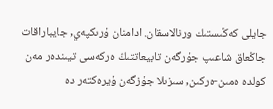جايلى كەڭىستىك ورنالاسقان. ادامنان ۇرىكپەي, جايباراقات جاڭعاق شاعىپ جۇرگەن تابيعاتتىڭ ەركەسى تيىندەر مەن كولدە ەمىن-ەركىن, سىزىلا جۇزگەن ۇيرەكتەر دە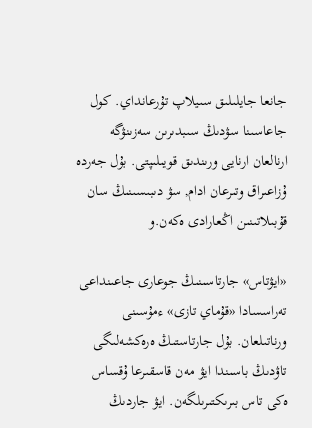جانعا جايلىلىق سىيلاپ تۇرعانداي. كول جاعاسىنا سۋدىڭ سىبدىرىن سەزىنۋگە ارنالعان ارنايى ورىندىق قويىلىپتى. بۇل جەردە ۇزاعىراق وتىرعان ادام, سۋ دىبىسىنىڭ سان قۇبىلاتىنىن اڭعارادى ەكەن.و

«ايۋتاس» جارتاسىنىڭ جوعارى جاعىنداعى تەراسسادا «قۇماي تازى» ءمۇسىنى ورناتىلعان. بۇل جارتاستىڭ ەرەكشەلىگى تاۋدىڭ باسىندا ايۋ مەن قاسقىرعا ۇقساس ەكى تاس بىرىكتىرىلگەن. ايۋ جاردىڭ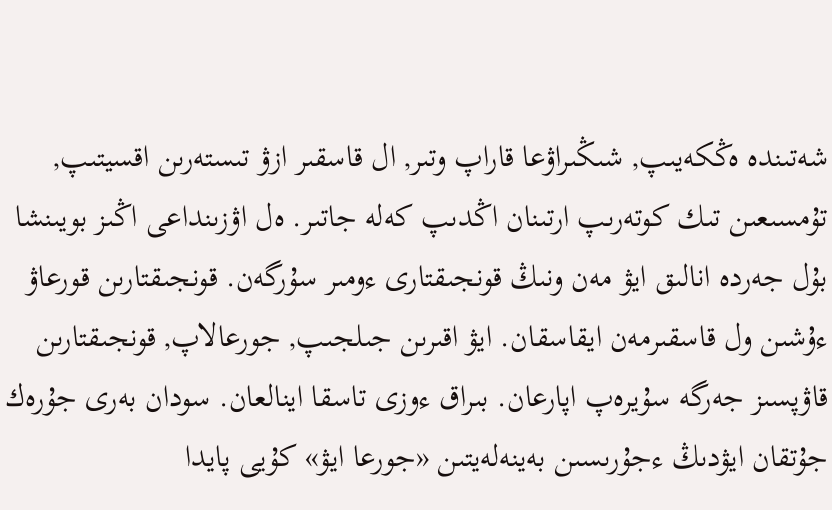شەتىندە ەڭكەيىپ, شىڭىراۋعا قاراپ وتىر, ال قاسقىر ازۋ تىستەرىن اقسيتىپ, تۇمسىعىن تىك كوتەرىپ ارتىنان اڭدىپ كەلە جاتىر. ەل اۋزىنداعى اڭىز بويىنشا بۇل جەردە انالىق ايۋ مەن ونىڭ قونجىقتارى ءومىر سۇرگەن. قونجىقتارىن قورعاۋ ءۇشىن ول قاسقىرمەن ايقاسقان. ايۋ اقىرىن جىلجىپ, جورعالاپ, قونجىقتارىن قاۋپسىز جەرگە سۇيرەپ اپارعان. بىراق ءوزى تاسقا اينالعان. سودان بەرى جۇرەك جۇتقان ايۋدىڭ ءجۇرىسىن بەينەلەيتىن «جورعا ايۋ» كۇيى پايدا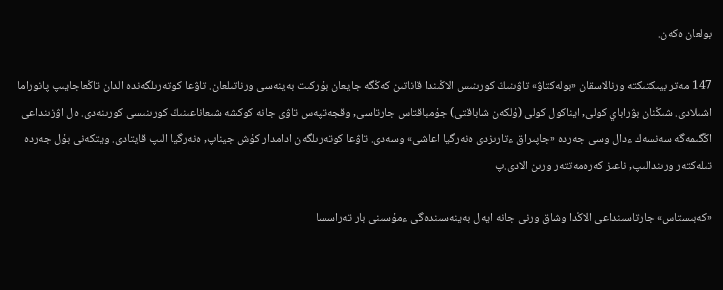بولعان ەكەن.

147 مەتر بيىكتىكتە ورنالاسقان «بولەكتاۋ» تاۋىنىڭ كورىنىس الاڭىندا قاناتىن كەڭگە جايعان بۇركىت بەينەسى ورناتىلعان. تاۋعا كوتەرىلگەندە الدان تاڭعاجايىپ پانوراما اشىلادى. شىڭنان بۋراباي كولى, ايناكول كولى (ۇلكەن شاباقتى) جۇمباقتاس جارتاسى, وقجەتپەس تاۋى جانە كوكشە شىعاناعىنىڭ كورىنىسى كورىنەدى. ەل اۋزىنداعى اڭگىمەگە سەنسەك ءدال وسى جەردە «جاپىراق ءتارىزدى ەنەرگيا اعاشى» وسەدى. تاۋعا كوتەرىلگەن ادامدار كۇش جيناپ, ەنەرگيا الىپ قايتادى. ويتكەنى بۇل جەردە تىلەكتەر ورىندالىپ, ناعىز كەرەمەتتەر ورىن الادى.پ

«كەبىستاس» جارتاسىنداعى الاڭدا وشاق ورنى جانە ايەل بەينەسىندەگى ءمۇسىنى بار تەراسسا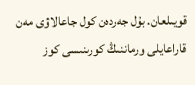قويىلعان. بۇل جەردەن كول جاعالاۋى مەن قاراعايلى ورماننىڭ كورىنىسى كوز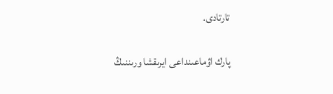تارتادى.

پارك اۋماعىنداعى ايرىقشا ورىننىڭ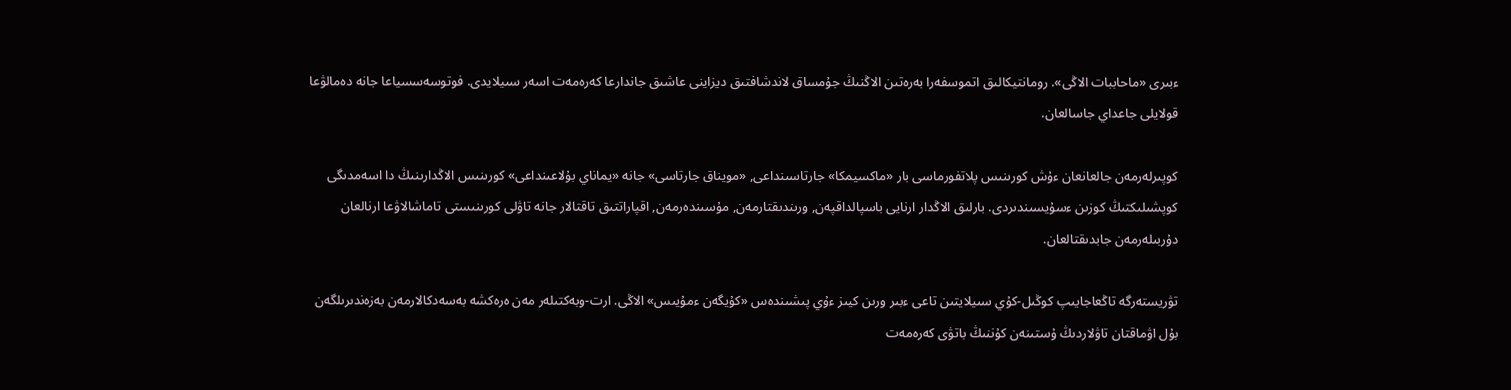ءبىرى «ماحاببات الاڭى». رومانتيكالىق اتموسفەرا بەرەتىن الاڭنىڭ جۇمساق لاندشافتىق ديزاينى عاشىق جاندارعا كەرەمەت اسەر سىيلايدى. فوتوسەسسياعا جانە دەمالۋعا قولايلى جاعداي جاسالعان.

كوپىرلەرمەن جالعانعان ءۇش كورىنىس پلاتفورماسى بار «ماكسيمكا» جارتاسىنداعى, «مويناق جارتاسى» جانە «يماناي بۇلاعىنداعى» كورىنىس الاڭدارىنىڭ دا اسەمدىگى كوپشىلىكتىڭ كوزىن ءسۇيسىندىردى. بارلىق الاڭدار ارنايى باسپالداقپەن, ورىندىقتارمەن, مۇسىندەرمەن, اقپاراتتىق تاقتالار جانە تاۋلى كورىنىستى تاماشالاۋعا ارنالعان دۇربىلەرمەن جابدىقتالعان.

تۋريستەرگە تاڭعاجايىپ كوڭىل-كۇي سىيلايتىن تاعى ءبىر ورىن كيىز ءۇي پىشىندەس «كۇيگەن ءمۇيىس» الاڭى. ارت-وبەكتىلەر مەن ەرەكشە بەسەدكالارمەن بەزەندىرىلگەن بۇل اۋماقتان تاۋلاردىڭ ۇستىنەن كۇننىڭ باتۋى كەرەمەت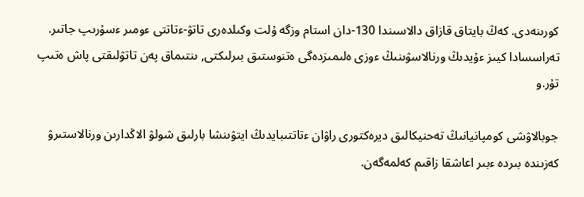كورىنەدى. كەڭ بايتاق قازاق دالاسىندا 130-دان استام وزگە ۇلت وكىلدەرى تاتۋ-ءتاتتى ءومىر ءسۇرىپ جاتىر. تەراسسادا كيىز ءۇيدىڭ ورنالاسۋىنىڭ ءوزى ەلىمىزدەگى ەتنوستىق بىرلىكتى, ىنتىماق پەن تاتۋلىقتى پاش ەتىپ تۇر.و

جوبالاۋشى كومپانيانىڭ تەحنيكالىق ديرەكتورى راۋان ءتاتتىبايدىڭ ايتۋىنشا بارلىق شولۋ الاڭدارىن ورنالاستىرۋ كەزىندە بىردە ءبىر اعاشقا زاقىم كەلمەگەن.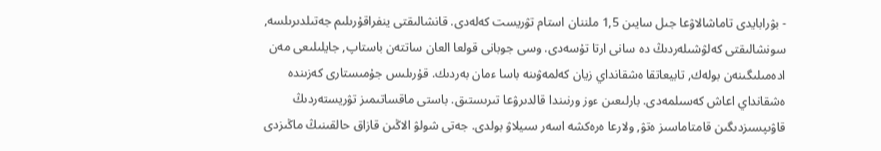- بۋرابايدى تاماشالاۋعا جىل سايىن 1,5 ملننان استام تۋريست كەلەدى. قانشالىقتى ينفراقۇرىلىم جەتىلدىرىلسە, سونشالىقتى كەلۋشىلەردىڭ دە سانى ارتا تۇسەدى. وسى جوبانى قولعا العان ساتتەن باستاپ, جايلىلىعى مەن ادەمىلىگىنەن بولەك, تابيعاتقا ەشقانداي زيان كەلمەۋىنە باسا ءمان بەردىك. قۇرىلىس جۇمىستارى كەزىندە ەشقانداي اعاش كەسىلمەدى. بارلىعىن ءوز ورنىندا قالدىرۋعا تىرىستىق. باستى ماقساتىمىز تۋريستەردىڭ قاۋىپسىزدىگىن قامتاماسىز ەتۋ, ولارعا ەرەكشە اسەر سىيلاۋ بولدى. جەتى شولۋ الاڭىن قازاق حالقىنىڭ ماڭىزدى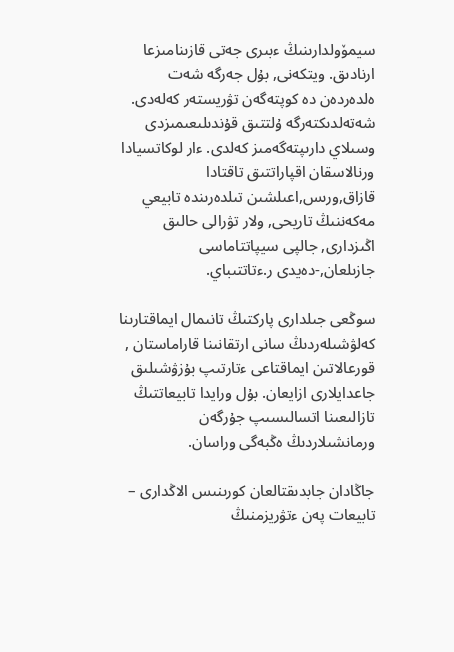سيمۆولدارىنىڭ ءبىرى جەتى قازىنامىزعا ارنادىق. ويتكەنى, بۇل جەرگە شەت ەلدەردەن دە كوپتەگەن تۋريستەر كەلەدى. شەتەلدىكتەرگە ۇلتتىق قۇندىلىعىمىزدى وسىلاي دارىپتەگەمىز كەلدى. ءار لوكاتسيادا ورنالاسقان اقپاراتتىق تاقتادا قازاق,ورىس,اعىلشىن تىلدەرىندە تابيعي مەكەننىڭ تاريحى, ولار تۋرالى حالىق اڭىزدارى, جالپى سيپاتتاماسى جازىلعان,-دەيدى ر.ءتاتتىباي.

سوڭعى جىلدارى پاركتىڭ تانىمال ايماقتارىنا كەلۋشىلەردىڭ سانى ارتقانىنا قاراماستان , قورعالاتىن ايماقتاعى ءتارتىپ بۇزۋشىلىق جاعدايلارى ازايعان. بۇل ورايدا تابيعاتتىڭ تازالىعىنا اتسالىسىپ جۇرگەن ورمانشىلاردىڭ ەڭبەگى وراسان.

جاڭادان جابدىقتالعان كورىنىس الاڭدارى – تابيعات پەن ءتۋريزمنىڭ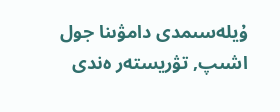ۇيلەسىمدى دامۋىنا جول اشىپ, تۋريستەر ەندى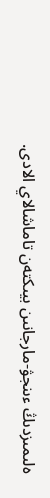ەلىمىزدىڭ ءىنجۋ-مارجانىن بيىكتەن تاماشالاي الادى.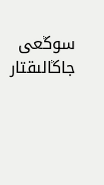سوڭعى جاڭالىقتار